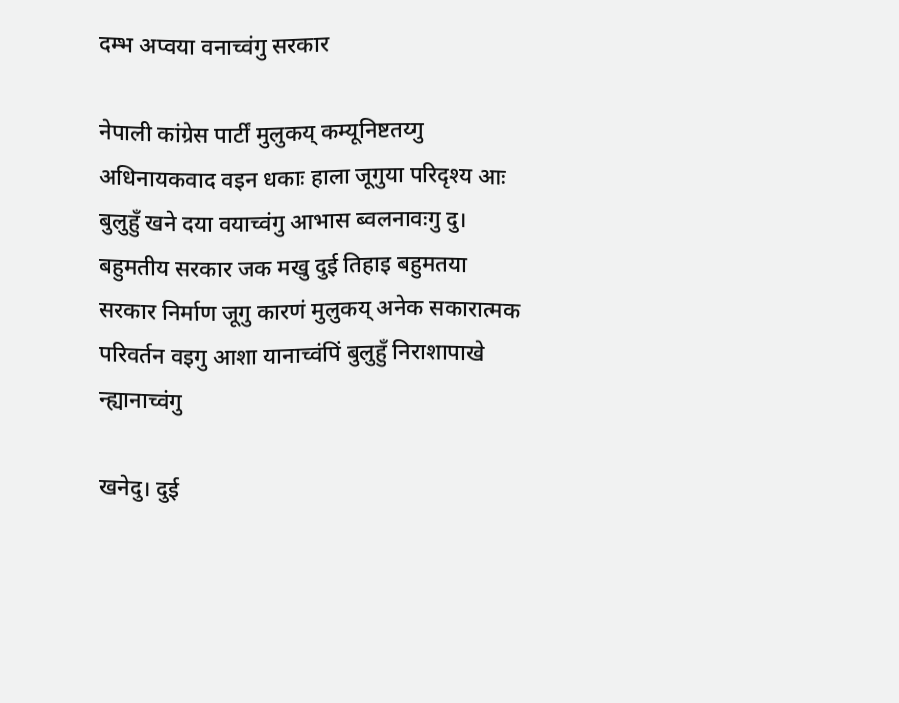दम्भ अप्वया वनाच्वंगु सरकार

नेपाली कांग्रेस पार्टीं मुलुकय् कम्यूनिष्टतय्गु अधिनायकवाद वइन धकाः हाला जूगुया परिदृश्य आः बुलुहुँ खने दया वयाच्वंगु आभास ब्वलनावःगु दु। बहुमतीय सरकार जक मखु दुई तिहाइ बहुमतया सरकार निर्माण जूगु कारणं मुलुकय् अनेक सकारात्मक परिवर्तन वइगु आशा यानाच्वंपिं बुलुहुँ निराशापाखे न्ह्यानाच्वंगु

खनेदु। दुई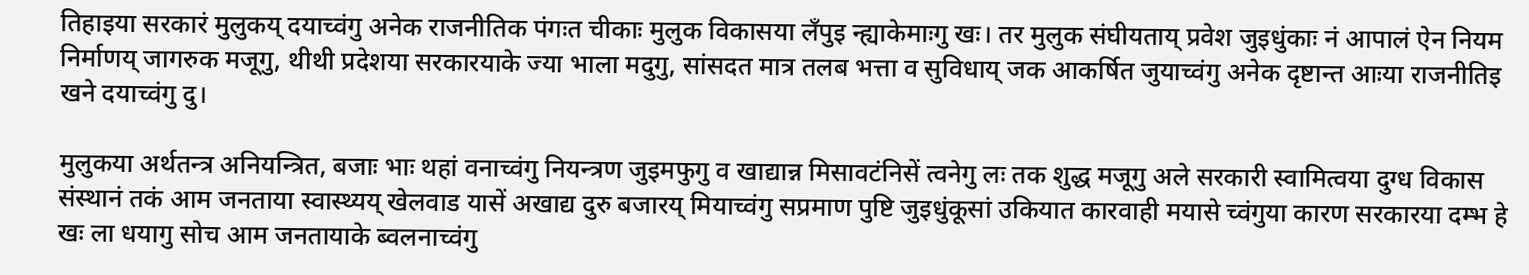तिहाइया सरकारं मुलुकय् दयाच्वंगु अनेक राजनीतिक पंगःत चीकाः मुलुक विकासया लँपुइ न्ह्याकेमाःगु खः। तर मुलुक संघीयताय् प्रवेश जुइधुंकाः नं आपालं ऐन नियम निर्माणय् जागरुक मजूगु, थीथी प्रदेशया सरकारयाके ज्या भाला मदुगु, सांसदत मात्र तलब भत्ता व सुविधाय् जक आकर्षित जुयाच्वंगु अनेक दृष्टान्त आःया राजनीतिइ खने दयाच्वंगु दु।

मुलुकया अर्थतन्त्र अनियन्त्रित, बजाः भाः थहां वनाच्वंगु नियन्त्रण जुइमफुगु व खाद्यान्न मिसावटंनिसें त्वनेगु लः तक शुद्ध मजूगु अले सरकारी स्वामित्वया दुग्ध विकास संस्थानं तकं आम जनताया स्वास्थ्यय् खेलवाड यासें अखाद्य दुरु बजारय् मियाच्वंगु सप्रमाण पुष्टि जुइधुंकूसां उकियात कारवाही मयासे च्वंगुया कारण सरकारया दम्भ हे खः ला धयागु सोच आम जनतायाके ब्वलनाच्वंगु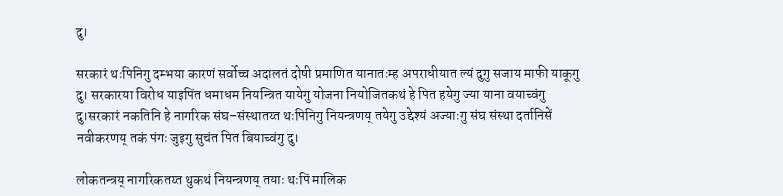दु।

सरकारं थःपिनिगु दम्भया कारणं सर्वोच्च अदालतं दोषी प्रमाणित यानातःम्ह अपराधीयात ल्यं दुगु सजाय माफी याकूगु दु। सरकारया विरोध याइपिंत धमाधम नियन्त्रित यायेगु योजना नियोजितकथं हे पित हयेगु ज्या याना वयाच्वंगु दु।सरकारं नकतिनि हे नागरिक संघ–संस्थातय्त थःपिनिगु नियन्त्रणय् तयेगु उद्देश्यं अज्याःगु संघ संस्था दर्तानिसें नवीकरणय् तकं पंगः जुइगु सुचंत पित बियाच्वंगु दु।

लोकतन्त्रय् नागरिकतय्त थुकथं नियन्त्रणय् तयाः थःपिं मालिक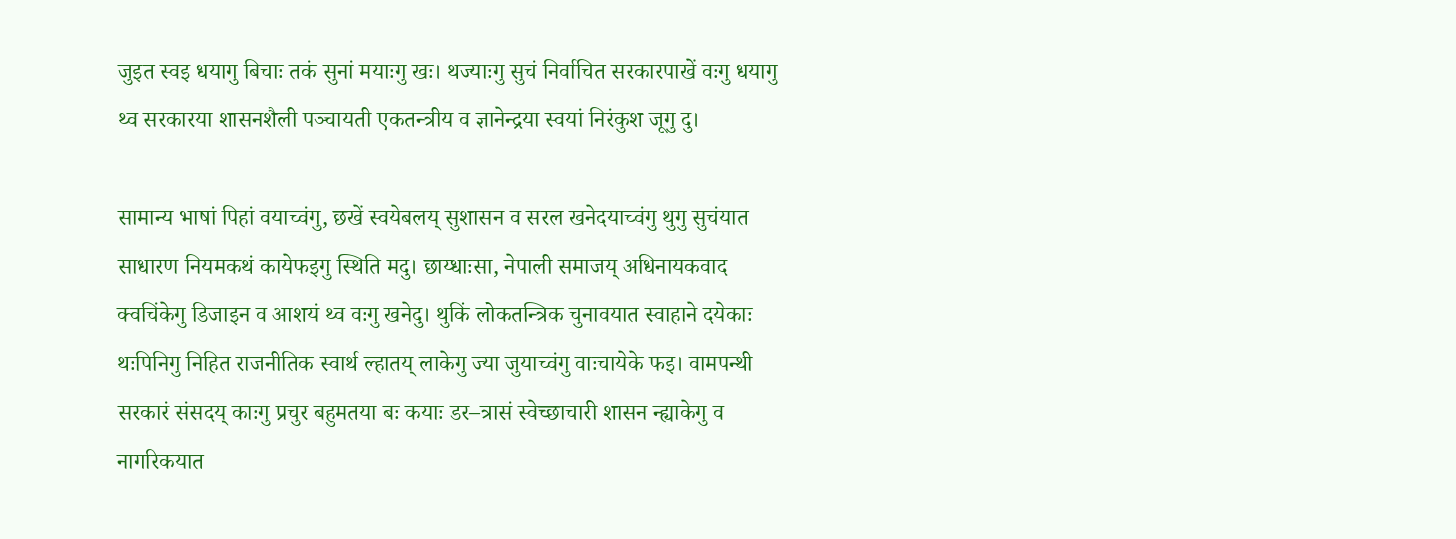जुइत स्वइ धयागु बिचाः तकं सुनां मयाःगु खः। थज्याःगु सुचं निर्वाचित सरकारपाखें वःगु धयागु थ्व सरकारया शासनशैली पञ्चायती एकतन्त्रीय व ज्ञानेन्द्रया स्वयां निरंकुश जूगु दु।

सामान्य भाषां पिहां वयाच्वंगु, छखें स्वयेबलय् सुशासन व सरल खनेदयाच्वंगु थुगु सुचंयात साधारण नियमकथं कायेफइगु स्थिति मदु। छाय्धाःसा, नेपाली समाजय् अधिनायकवाद क्वचिंकेगु डिजाइन व आशयं थ्व वःगु खनेदु। थुकिं लोकतन्त्रिक चुनावयात स्वाहाने दयेकाः थःपिनिगु निहित राजनीतिक स्वार्थ ल्हातय् लाकेगु ज्या जुयाच्वंगु वाःचायेके फइ। वामपन्थी सरकारं संसदय् काःगु प्रचुर बहुमतया बः कयाः डर–त्रासं स्वेच्छाचारी शासन न्ह्याकेगु व नागरिकयात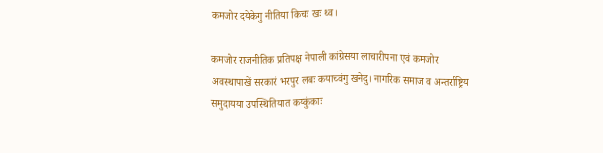कमजोर दयेकेगु नीतिया किचः खः थ्व।

कमजोर राजनीतिक प्रतिपक्ष नेपाली कांग्रेसया लाचारीपना एवं कमजोर अवस्थापाखें सरकारं भरपुर लबः कयाच्वंगु खनेदु। नागरिक समाज व अन्तर्राष्ट्रिय समुदायया उपस्थितियात कय्कुंकाः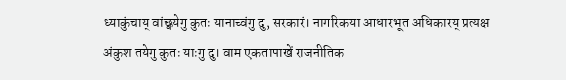ध्याकुंचाय् वांछ्वयेगु कुतः यानाच्वंगु दु, सरकारं। नागरिकया आधारभूत अधिकारय् प्रत्यक्ष अंकुश तयेगु कुतः याःगु दु। वाम एकतापाखें राजनीतिक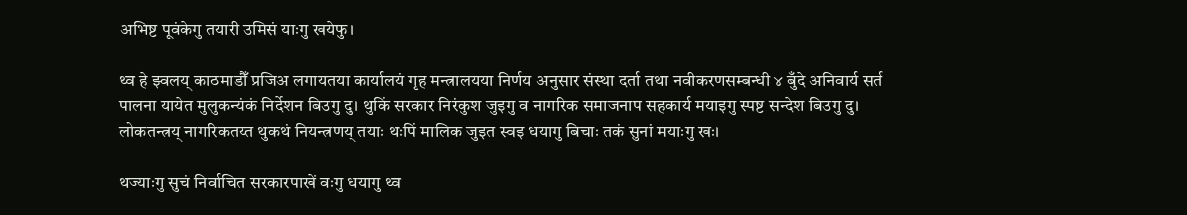अभिष्ट पूवंकेगु तयारी उमिसं याःगु खयेफु।

थ्व हे झ्वलय् काठमाडौँ प्रजिअ लगायतया कार्यालयं गृह मन्त्रालयया निर्णय अनुसार संस्था दर्ता तथा नवीकरणसम्बन्धी ४ बुँदे अनिवार्य सर्त पालना यायेत मुलुकन्यंकं निर्देशन बिउगु दु। थुकिं सरकार निरंकुश जुइगु व नागरिक समाजनाप सहकार्य मयाइगु स्पष्ट सन्देश बिउगु दु। लोकतन्त्रय् नागरिकतय्त थुकथं नियन्त्रणय् तयाः थःपिं मालिक जुइत स्वइ धयागु बिचाः तकं सुनां मयाःगु खः।

थज्याःगु सुचं निर्वाचित सरकारपाखें वःगु धयागु थ्व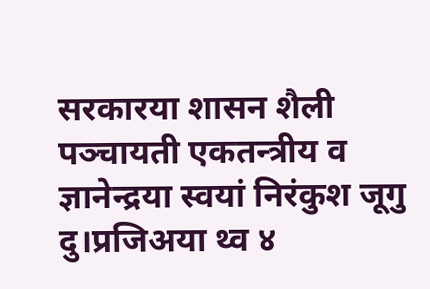सरकारया शासन शैली पञ्चायती एकतन्त्रीय व ज्ञानेन्द्रया स्वयां निरंकुश जूगु दु।प्रजिअया थ्व ४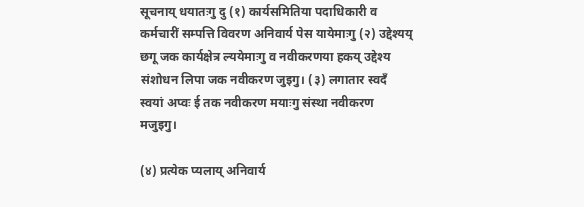सूचनाय् धयातःगु दु (१) कार्यसमितिया पदाधिकारी व कर्मचारीं सम्पत्ति विवरण अनिवार्य पेस यायेमाःगु (२) उद्देश्यय् छगू जक कार्यक्षेत्र ल्ययेमाःगु व नवीकरणया हकय् उद्देश्य संशोधन लिपा जक नवीकरण जुइगु। (३) लगातार स्वदँ स्वयां अप्वः ई तक नवीकरण मयाःगु संस्था नवीकरण मजुइगु।

(४) प्रत्येक प्यलाय् अनिवार्य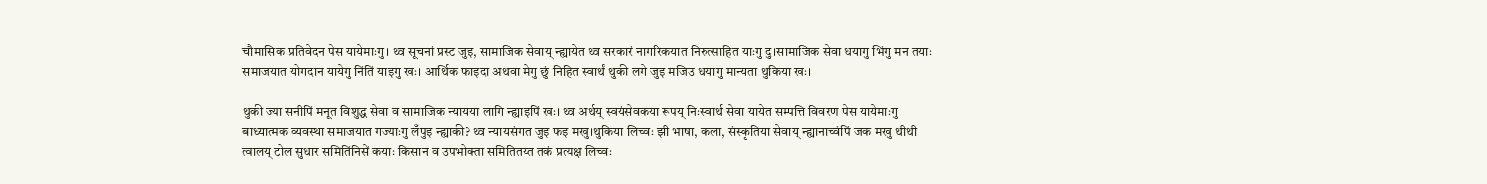चौमासिक प्रतिवेदन पेस यायेमाःगु। थ्व सूचनां प्रस्ट जुइ, सामाजिक सेवाय् न्ह्यायेत थ्व सरकारं नागरिकयात निरुत्साहित याःगु दु।सामाजिक सेवा धयागु भिंगु मन तयाः समाजयात योगदान यायेगु निंतिं याइगु खः। आर्थिक फाइदा अथवा मेगु छुं निहित स्वार्थं थुकी लगे जुइ मजिउ धयागु मान्यता थुकिया खः।

थुकी ज्या सनीपिं मनूत विशुद्ध सेवा व सामाजिक न्यायया लागि न्ह्याइपिं खः। थ्व अर्थय् स्वयंसेवकया रूपय् निःस्वार्थ सेवा यायेत सम्पत्ति विवरण पेस यायेमाःगु बाध्यात्मक व्यवस्था समाजयात गज्याःगु लँपुइ न्ह्याकी? थ्व न्यायसंगत जुइ फइ मखु।थुकिया लिच्वः झी भाषा, कला, संस्कृतिया सेवाय् न्ह्यानाच्वंपिं जक मखु थीथी त्वालय् टोल सुधार समितिंनिसें कयाः किसान व उपभोक्ता समितितय्त तकं प्रत्यक्ष लिच्वः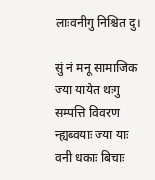लाःवनीगु निश्चित दु।

सुं नं मनू सामाजिक ज्या यायेत थःगु सम्पत्ति विवरण न्ह्यब्वयाः ज्या याः वनी धकाः बिचाः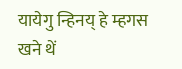यायेगु न्हिनय् हे म्हगस खने थें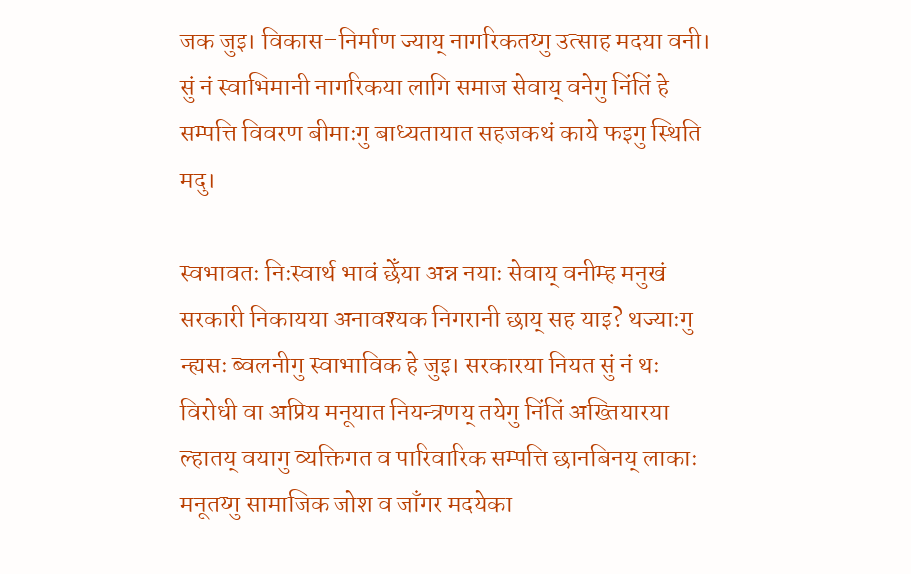जक जुइ। विकास–निर्माण ज्याय् नागरिकतय्गु उत्साह मदया वनी। सुं नं स्वाभिमानी नागरिकया लागि समाज सेवाय् वनेगु निंतिं हे सम्पत्ति विवरण बीमाःगु बाध्यतायात सहजकथं काये फइगु स्थिति मदु।

स्वभावतः निःस्वार्थ भावं छेँया अन्न नयाः सेवाय् वनीम्ह मनुखं सरकारी निकायया अनावश्यक निगरानी छाय् सह याइ? थज्याःगु न्ह्यसः ब्वलनीगु स्वाभाविक हे जुइ। सरकारया नियत सुं नं थः विरोधी वा अप्रिय मनूयात नियन्त्रणय् तयेगु निंतिं अख्तियारया ल्हातय् वयागु व्यक्तिगत व पारिवारिक सम्पत्ति छानबिनय् लाकाः मनूतय्गु सामाजिक जोश व जाँगर मदयेका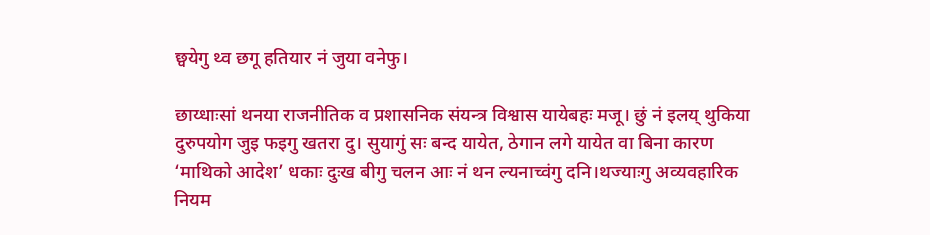छ्वयेगु थ्व छगू हतियार नं जुया वनेफु।

छाय्धाःसां थनया राजनीतिक व प्रशासनिक संयन्त्र विश्वास यायेबहः मजू। छुं नं इलय् थुकिया दुरुपयोग जुइ फइगु खतरा दु। सुयागुं सः बन्द यायेत, ठेगान लगे यायेत वा बिना कारण ‘माथिको आदेश’ धकाः दुःख बीगु चलन आः नं थन ल्यनाच्वंगु दनि।थज्याःगु अव्यवहारिक नियम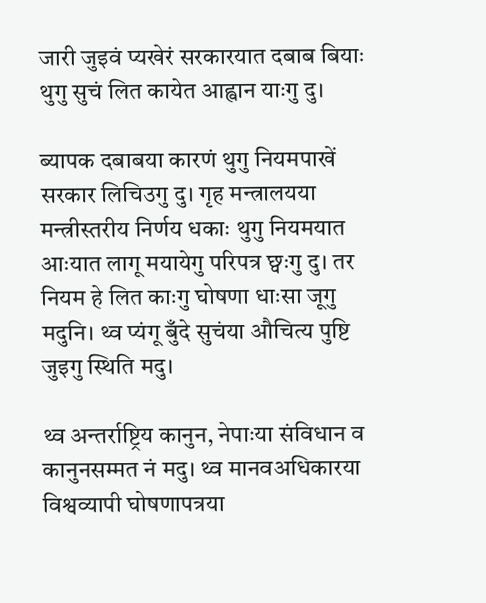जारी जुइवं प्यखेरं सरकारयात दबाब बियाः थुगु सुचं लित कायेत आह्वान याःगु दु।

ब्यापक दबाबया कारणं थुगु नियमपाखें सरकार लिचिउगु दु। गृह मन्त्रालयया मन्त्रीस्तरीय निर्णय धकाः थुगु नियमयात आःयात लागू मयायेगु परिपत्र छ्वःगु दु। तर नियम हे लित काःगु घोषणा धाःसा जूगु मदुनि। थ्व प्यंगू बुँदे सुचंया औचित्य पुष्टि जुइगु स्थिति मदु।

थ्व अन्तर्राष्ट्रिय कानुन, नेपाःया संविधान व कानुनसम्मत नं मदु। थ्व मानवअधिकारया विश्वव्यापी घोषणापत्रया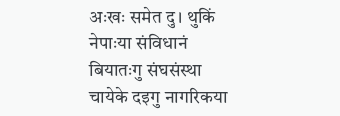अःखः समेत दु। थुकिं नेपाःया संविधानं बियातःगु संघसंस्था चायेके दइगु नागरिकया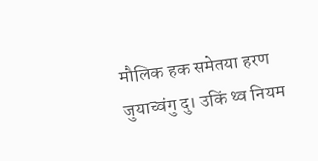मौलिक हक समेतया हरण जुयाच्वंगु दु। उकिं थ्व नियम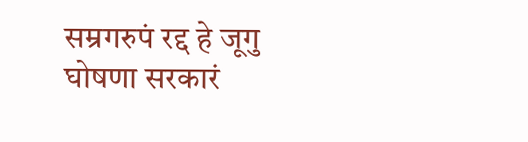सम्रगरुपं रद्द हे जूगु घोषणा सरकारं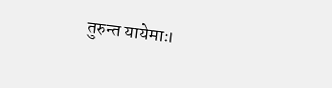तुरुन्त यायेमाः।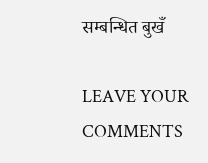सम्बन्धित बुखँ

LEAVE YOUR COMMENTS